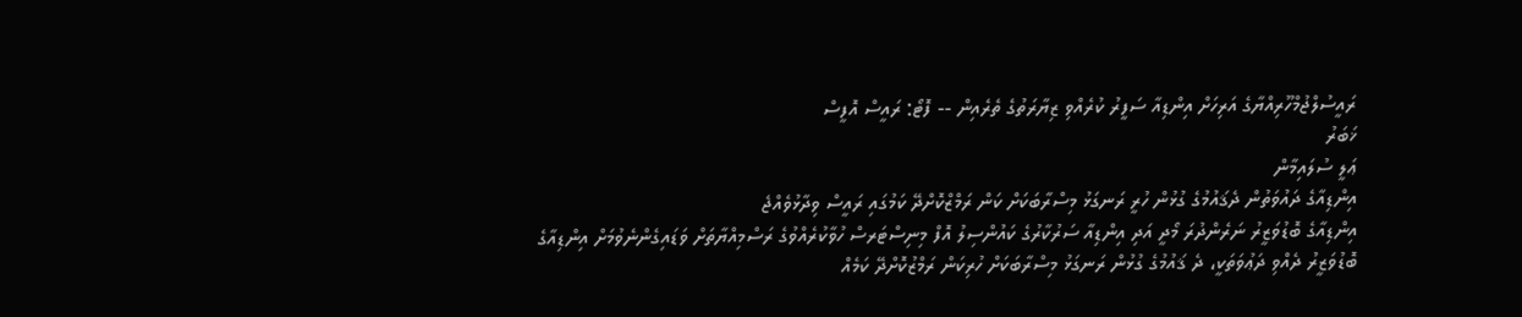ރައީސުލްޖުމްހޫރިއްޔާގެ އަރިހަށް އިންޑިއާ ސަފީރު ކުރެއްވި ޒިޔާރަތުގެ ތެރެއިން -- ފޮޓޯ: ރައީސް އޮފީސް
ޚަބަރު
ޢަލީ ސުލައިމާން
އިންޑިއާގެ ދައުވަތުން ދެޤައުމުގެ ގުޅުން ހުރީ ރަނގަޅު މިސްރާބަކަށް ކަން ރަމްޒްކޮށްދޭ ކަމުގައި ރައީސް ވިދާޅުވެއްޖެ
އިންޑިއާގެ ބޮޑުވަޒީރު ނަރެންދުރަ މޯދީ އަދި އިންޑިއާ ސަރުކާރުގެ ކައުންސިލު އޮފް މިނިސްޓަރސް ހުވާކުރެއްވުގެ ރަސްމިއްޔާތަށް ވަޑައިގެންނެވުމަށް އިންޑިއާގެ ބޮޑުވަޒީރު ދެއްވި ދަޢުވަތަކީ، ދެ ޤައުމުގެ ގުޅުން ރަނގަޅު މިސްރާބަކަށް ހުރިކަން ރަމްޒުކޮށްދޭ ކަމެއް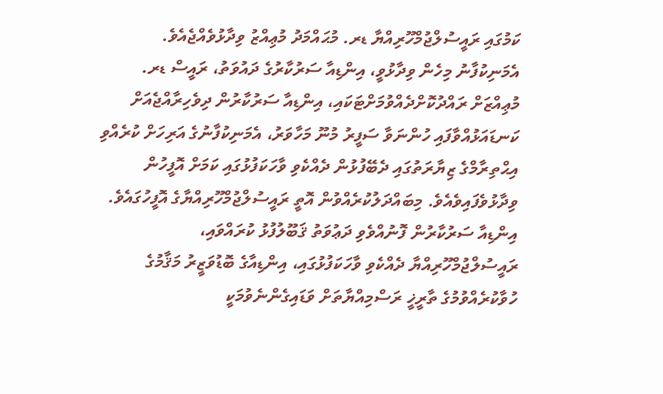ކަމުގައި ރައީސުލްޖުމްހޫރިއްޔާ ޑރ. މުޙައްމަދު މުޢިއްޒު ވިދާޅުވެއްޖެއެވެ.
އެމަނިކުފާނު މިހެން ވިދާޅުވީ، އިންޑިއާ ސަރުކާރުގެ ދައުވަތު، ރައީސް ޑރ. މުޢިއްޒަށް ރައްދުކޮށްދެއްވުމަށްޓަކައި، އިންޑިއާ ސަރުކާރުން ދިވެހިރާއްޖެއަށް ކަނޑައަޅުއްވާފައި ހުންނަވާ ސަފީރު މުނޫ މަހާވަރު، އެމަނިކުފާނުގެ އަރިހަށް ކުރެއްވި އިޙްތިރާމްގެ ޒިޔާރަތުގައި ދެބޭފުޅުން ދެއްކެވި ވާހަކަފުޅުގައި ކަމަށް އޮފީހުން ވިދާޅުވެފައިވެއެވެ. މިބައްދަލުކުރެއްވުން އޮތީ ރައީސުލްޖުމްހޫރިއްޔާގެ އޮފީހުގައެވެ.
އިންޑިއާ ސަރުކާރުން ފޮނުއްވެވި ދަޢުވަތު ޤަބޫލުފުޅު ކުރައްވައި، ރައީސުލްޖުމްހޫރިއްޔާ ދެއްކެވި ވާހަކަފުޅުގައި، އިންޑިއާގެ ބޮޑުވަޒީރު މަޤާމުގެ ހުވާކުރެއްވުމުގެ ތާރީޚީ ރަސްމިއްޔާތަށް ވަޑައިގެންނެވުމަކީ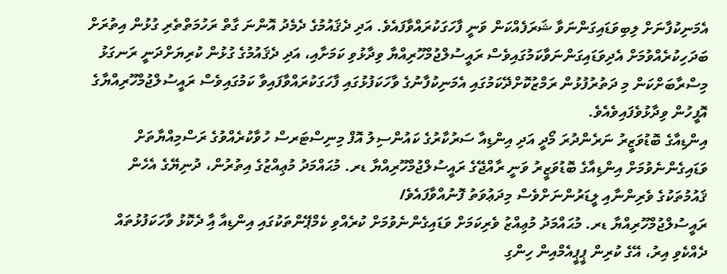އެމަނިކުފާނަށް ލިބިވަޑައިގަންނަވާ ޝަރަފެއްކަން ވަނީ ފާހަގަކުރައްވާފައެވެ. އަދި ދެޤައުމުގެ ދެމެދު އޮންނަ ގާތް ރަހުމަތްތެރި ގުޅުން އިތުރަށް ބަދަހިކުރެއްވުމަށް އެދިވަޑައިގަންނަވާކަމުގައިވެސް ރައީސުލްޖުމްހޫރިއްޔާ ވިދާޅުވި ކަމަށާއި، އަދި ދެޤައުމުގެ ގުޅުން ކުރިޔަށްދަނީ ރަނގަޅު މިސްރާބަށްކަން މި ދަތުރުފުޅުން ރަމްޒުކޮށްދޭކަމުގައި އެމަނިކުފާނުގެ ވާހަކަފުޅުގައި ފާހަގަކުރައްވާފައިވާ ކަމުގައިވެސް ރައީސުލްޖުމްހޫރިއްޔާގެ އޮފީހުން ވިދާޅުވެފައިވެއެވެ.
އިންޑިއާގެ ބޮޑުވަޒީރު ނަރެންދުރަ މޯދީ އަދި އިންޑިއާ ސަރުކާރުގެ ކައުންސިލު އޮފް މިނިސްޓަރސް ހުވާކުރެއްވުގެ ރަސްމިއްޔާތަށް ވަޑައިގެންނެވުމަށް އިންޑިއާގެ ބޮޑުވަޒީރު ވަނީ ރާއްޖޭގެ ރައީސުލްޖުމްހޫރިއްޔާ ޑރ. މުޙައްމަދު މުޢިއްޒުގެ އިތުރުން، ދުނިޔޭގެ އެހެން ޤައުމުތަކުގެ ވެރިންނާއި ލީޑަރުންނަށްވެސް މިދަޢުވަތު ފޮނުއްވާފައެވެ/
ރައީސުލްޖުމްހޫރިއްޔާ ޑރ. މުޙައްމަދު މުޢިއްޒު ވެރިކަމަށް ވަޑައިގެންނެވުމަށް ކުރެއްވި ކެމްޕޭންތަކުގައި އިންޑިއާ އާި ދެކޮޅު ވާހަކަފުޅުތައް ދެއްކެވި އިރު، އޭގެ ކުރިން ޕީޕީއެމްއިން ހިންގި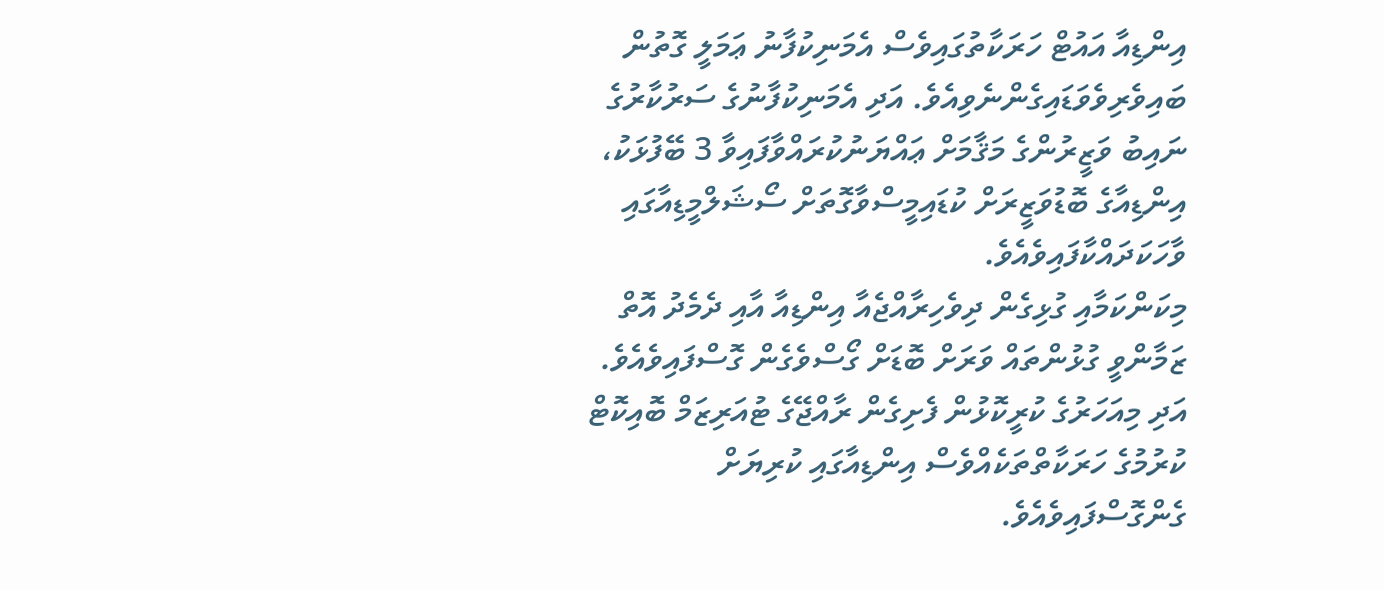އިންޑިއާ އައުޓް ހަރަކާތުގައިވެސް އެމަނިކުފާނު ޢަމަލީ ގޮތުން ބައިވެރިވެވަޑައިގެންނެވިއެވެ. އަދި އެމަނިކުފާނުގެ ސަރުކާރުގެ ނައިބު ވަޒީރުންގެ މަޤާމަށް ޢައްޔަނުކުރައްވާފައިވާ 3 ބޭފުޅަކު، އިންޑިއާގެ ބޮޑުވަޒީރަށް ކުޑައިމީސްވާގޮތަށް ސޯޝަލްމީޑިއާގައި ވާހަކަދައްކާފައިވެއެވެ.
މިކަންކަމާއި ގުޅިގެން ދިވެހިރާއްޖެއާ އިންޑިއާ އާއި ދެމެދު އޮތް ޒަމާންވީ ގުޅުންތައް ވަރަށް ބޮޑަށް ގޯސްވެގެން ގޮސްފައިވެއެވެ. އަދި މިއަހަރުގެ ކުރީކޮޅުން ފެށިގެން ރާއްޖޭގެ ޓުއަރިޒަމް ބޮއިކޮޓް ކުރުމުގެ ހަރަކާތްތަކެއްވެސް އިންޑިއާގައި ކުރިޔަށް ގެންގޮސްފައިވެއެވެ.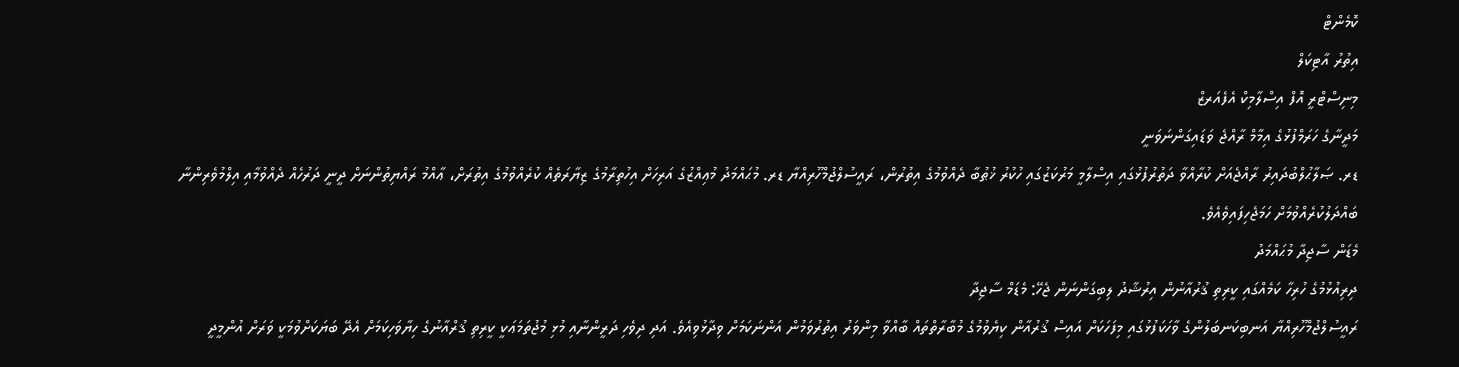ކޮމެންޓް
އިތުރު އާޓިކަލް
މިނިސްޓްރީ އޮފް އިސްލާމިކް އެފެއަރޒް
މަދީނާގެ ހަރަމްފުޅުގެ އިމާމް ރާއްޖެ ވަޑައިގަންނަވަނީ
ޑރ. ޞަލާޙުލްބުދައިރު ރާއްޖެއަށް ކުރާއްވާ ދަތުރުފުޅުގައި އިސްލާމީ މަރުކަޒުގައި ހުކުރު ޚުޠުބާ ދެއްވުމުގެ އިތުރުން، ރައީސުލްޖުމްހޫރިއްޔާ ޑރ. މުޙައްމަދު މުޢިއްޒުގެ އަރިހަށް އިހުތިރާމުގެ ޒިޔާރަތެއް ކުރެއްވުމުގެ އިތުރަށް، ޢާއްމު ރައްޔިތުންނަށް ދީނީ ދަރުހެއް ދެއްވުމާއި އިލްމުވެރިންނާ ބައްދަލުކުރެއްވުމަށް ހަމަޖެހިފައިވެއެވެ.
މެޑަން ސާޖިދާ މުޙައްމަދު
ދިރިއުޅުމުގެ ހުރިހާ ކަމެއްގައި ކީރިތި ޤުރުއާނުން އިރުޝާދު ލިބިގަންނަން ޖެހޭ: މެޑަމް ސާޖިދާ
ރައީސުލްޖުމްހޫރިއްޔާ އަނބިކަނބަލުންގެ ވާހަކަފުޅުގައި މިފަހަކަށް އައިސް ޤުރުއާން ކިޔެވުމުގެ މުބާރާތްތައް ބާއްވާ މިންވަރު އިތުރުވަމުން އަންނަކަމަށް ވިދާޅުވިއެވެ. އަދި ދިވެހި ދަރީންނާއި މުޅި މުޖުތަމަޢަކީ ކީރިތި ޤުރްއާނުގެ ހިޔާވަހިކަމަށް އެދޭ ބަޔަކަށްވުމަކީ ވަރަށް އުންމީދީ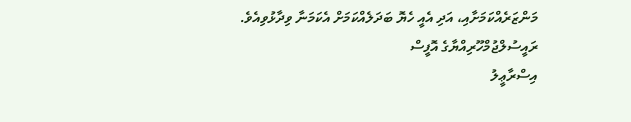މަންޒަރެއްކަމަށާއި، އަދި އެއީ ހެޔޮ ބަދަލެއްކަމަށް އެކަމަނާ ވިދާޅުވިއެވެ.
ރައީސުލްޖުމްހޫރިއްޔާގެ އޮފީސް
އިސްރާޢީލު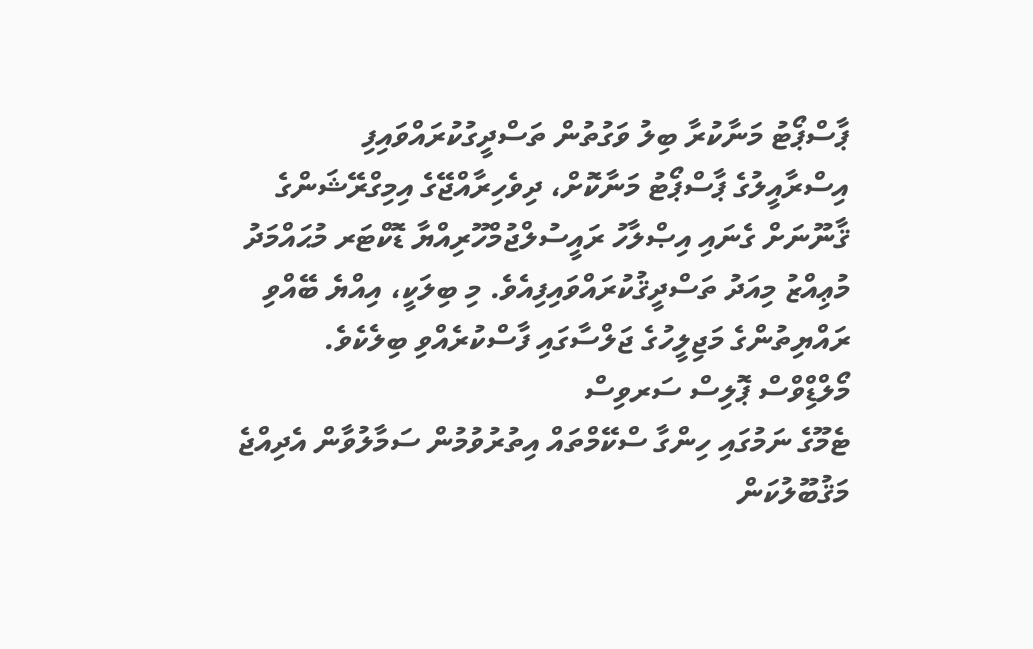ޕާސްޕޯޓު މަނާކުރާ ބިލު ވަގުތުން ތަސްދީގުކުރައްވައިފި
އިސްރާއީލުގެ ޕާސްޕޯޓު މަނާކޮށް، ދިވެހިރާއްޖޭގެ އިމިގްރޭޝަންގެ ޤާނޫނަށް ގެނައި އިޞްލާހު ރައީސުލްޖުމްހޫރިއްޔާ ޑޮކްޓަރ މުޙައްމަދު މުޢިއްޒު މިއަދު ތަސްދީޤުކުރައްވައިފިއެވެ. މި ބިލަކީ، އިއްޔެ ބޭއްވި ރައްޔިތުންގެ މަޖިލީހުގެ ޖަލްސާގައި ފާސްކުރެއްވި ބިލެކެވެ.
މޯލްޑިްވްސް ޕޮލިސް ސަރވިސް
ޓެމޫގެ ނަމުގައި ހިންގާ ސްކޭމްތައް އިތުރުވުމުން ސަމާލުވާން އެދިއްޖެ
މަޤުބޫލުކަން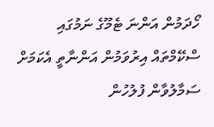ހޯދަމުން އަންނަ ޓެމޫގެ ނަމުގައި ސްކޭމްތައް އިރުވަމުން އަންނާތީ އެކަމަށް ސަމާލުވާން ފުލުހުން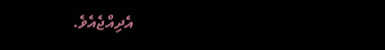އެދިއްޖެއެވެ.